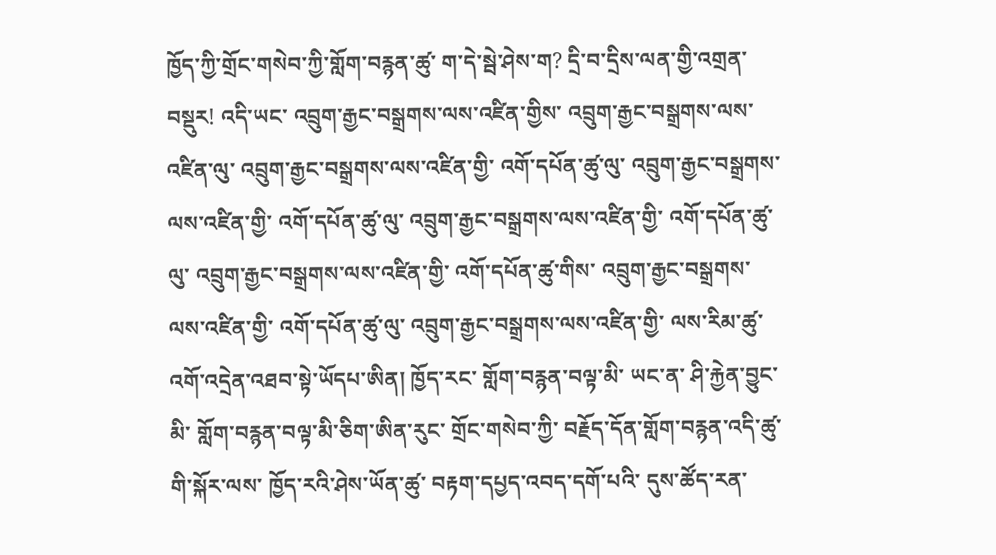ཁྱོད་ཀྱི་གྲོང་གསེབ་ཀྱི་གློག་བརྙན་ཚུ་ ག་དེ་སྦེ་ཤེས་ག? དྲི་བ་དྲིས་ལན་གྱི་འགྲན་བསྡུར! འདི་ཡང་ འབྲུག་རྒྱང་བསྒྲགས་ལས་འཛིན་གྱིས་ འབྲུག་རྒྱང་བསྒྲགས་ལས་འཛིན་ལུ་ འབྲུག་རྒྱང་བསྒྲགས་ལས་འཛིན་གྱི་ འགོ་དཔོན་ཚུ་ལུ་ འབྲུག་རྒྱང་བསྒྲགས་ལས་འཛིན་གྱི་ འགོ་དཔོན་ཚུ་ལུ་ འབྲུག་རྒྱང་བསྒྲགས་ལས་འཛིན་གྱི་ འགོ་དཔོན་ཚུ་ལུ་ འབྲུག་རྒྱང་བསྒྲགས་ལས་འཛིན་གྱི་ འགོ་དཔོན་ཚུ་གིས་ འབྲུག་རྒྱང་བསྒྲགས་ལས་འཛིན་གྱི་ འགོ་དཔོན་ཚུ་ལུ་ འབྲུག་རྒྱང་བསྒྲགས་ལས་འཛིན་གྱི་ ལས་རིམ་ཚུ་ འགོ་འདྲེན་འཐབ་སྟེ་ཡོདཔ་ཨིན། ཁྱོད་རང་ གློག་བརྙན་བལྟ་མི་ ཡང་ན་ ཤི་རྐྱེན་བྱུང་མི་ གློག་བརྙན་བལྟ་མི་ཅིག་ཨིན་རུང་ གྲོང་གསེབ་ཀྱི་ བརྗོད་དོན་གློག་བརྙན་འདི་ཚུ་གི་སྐོར་ལས་ ཁྱོད་རའི་ཤེས་ཡོན་ཚུ་ བརྟག་དཔྱད་འབད་དགོ་པའི་ དུས་ཚོད་རན་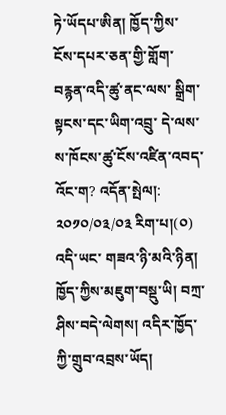ཏེ་ཡོདཔ་ཨིན། ཁྱོད་ཀྱིས་ ངོས་དཔར་ཅན་གྱི་གློག་བརྙན་འདི་ཚུ་ནང་ལས་ སྒྲིག་སྟངས་དང་ཡིག་འབྲུ་ དེ་ལས་ ས་ཁོངས་ཚུ་ངོས་འཛིན་འབད་འོང་ག? འདོན་སྤེལ།: ༢༠༡༠/༠༣/༠༣ རིག་པ།(༠) འདི་ཡང་ གཟའ་ཉི་མའི་ཉིན།
ཁྱོད་ཀྱིས་མཇུག་བསྡུ་ཡི། བཀྲ་ཤིས་བདེ་ལེགས། འདིར་ཁྱོད་ཀྱི་གྲུབ་འབྲས་ཡོད།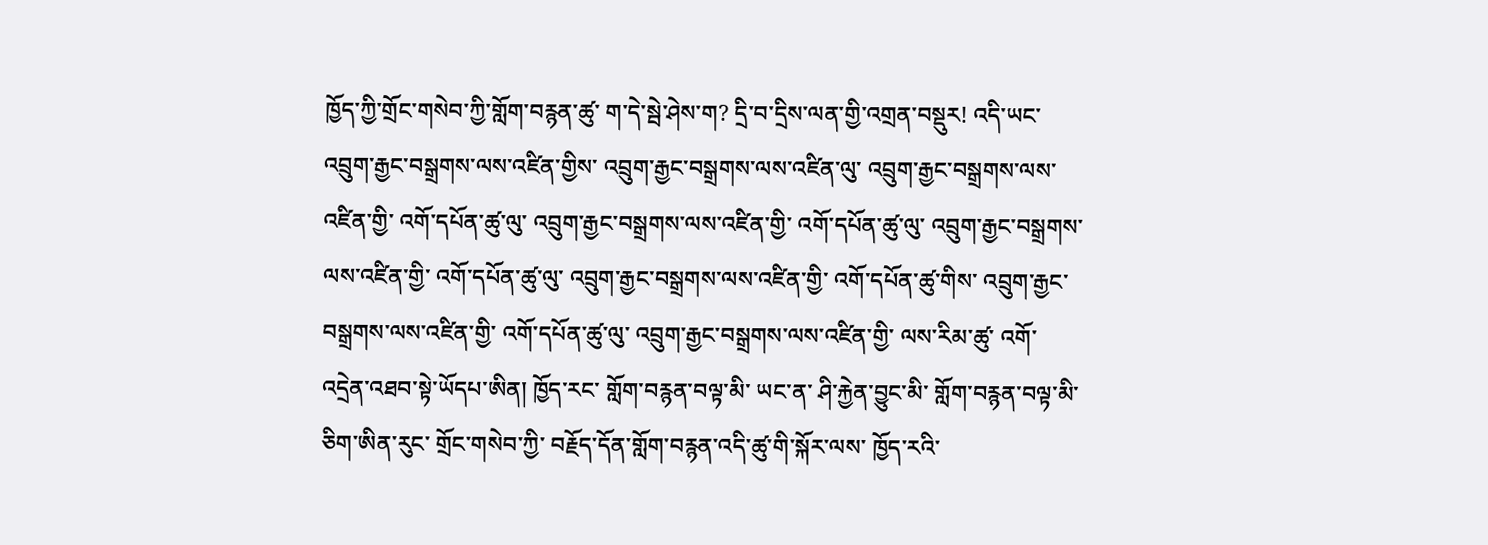ཁྱོད་ཀྱི་གྲོང་གསེབ་ཀྱི་གློག་བརྙན་ཚུ་ ག་དེ་སྦེ་ཤེས་ག? དྲི་བ་དྲིས་ལན་གྱི་འགྲན་བསྡུར! འདི་ཡང་ འབྲུག་རྒྱང་བསྒྲགས་ལས་འཛིན་གྱིས་ འབྲུག་རྒྱང་བསྒྲགས་ལས་འཛིན་ལུ་ འབྲུག་རྒྱང་བསྒྲགས་ལས་འཛིན་གྱི་ འགོ་དཔོན་ཚུ་ལུ་ འབྲུག་རྒྱང་བསྒྲགས་ལས་འཛིན་གྱི་ འགོ་དཔོན་ཚུ་ལུ་ འབྲུག་རྒྱང་བསྒྲགས་ལས་འཛིན་གྱི་ འགོ་དཔོན་ཚུ་ལུ་ འབྲུག་རྒྱང་བསྒྲགས་ལས་འཛིན་གྱི་ འགོ་དཔོན་ཚུ་གིས་ འབྲུག་རྒྱང་བསྒྲགས་ལས་འཛིན་གྱི་ འགོ་དཔོན་ཚུ་ལུ་ འབྲུག་རྒྱང་བསྒྲགས་ལས་འཛིན་གྱི་ ལས་རིམ་ཚུ་ འགོ་འདྲེན་འཐབ་སྟེ་ཡོདཔ་ཨིན། ཁྱོད་རང་ གློག་བརྙན་བལྟ་མི་ ཡང་ན་ ཤི་རྐྱེན་བྱུང་མི་ གློག་བརྙན་བལྟ་མི་ཅིག་ཨིན་རུང་ གྲོང་གསེབ་ཀྱི་ བརྗོད་དོན་གློག་བརྙན་འདི་ཚུ་གི་སྐོར་ལས་ ཁྱོད་རའི་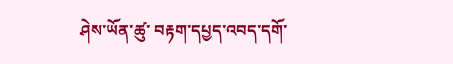ཤེས་ཡོན་ཚུ་ བརྟག་དཔྱད་འབད་དགོ་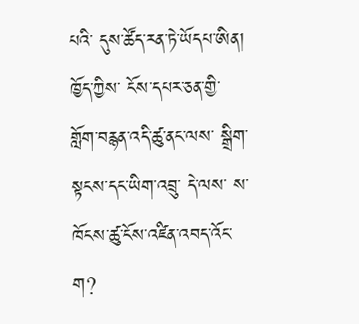པའི་ དུས་ཚོད་རན་ཏེ་ཡོདཔ་ཨིན། ཁྱོད་ཀྱིས་ ངོས་དཔར་ཅན་གྱི་གློག་བརྙན་འདི་ཚུ་ནང་ལས་ སྒྲིག་སྟངས་དང་ཡིག་འབྲུ་ དེ་ལས་ ས་ཁོངས་ཚུ་ངོས་འཛིན་འབད་འོང་ག?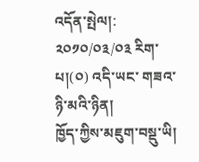འདོན་སྤེལ།: ༢༠༡༠/༠༣/༠༣ རིག་པ།(༠) འདི་ཡང་ གཟའ་ཉི་མའི་ཉིན།
ཁྱོད་ཀྱིས་མཇུག་བསྡུ་ཡི།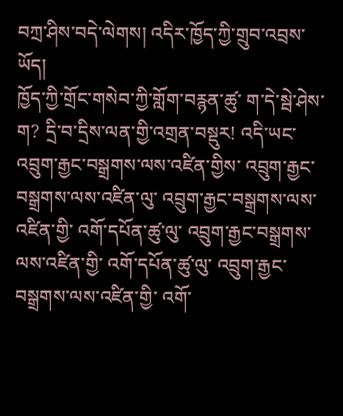བཀྲ་ཤིས་བདེ་ལེགས། འདིར་ཁྱོད་ཀྱི་གྲུབ་འབྲས་ཡོད།
ཁྱོད་ཀྱི་གྲོང་གསེབ་ཀྱི་གློག་བརྙན་ཚུ་ ག་དེ་སྦེ་ཤེས་ག? དྲི་བ་དྲིས་ལན་གྱི་འགྲན་བསྡུར! འདི་ཡང་ འབྲུག་རྒྱང་བསྒྲགས་ལས་འཛིན་གྱིས་ འབྲུག་རྒྱང་བསྒྲགས་ལས་འཛིན་ལུ་ འབྲུག་རྒྱང་བསྒྲགས་ལས་འཛིན་གྱི་ འགོ་དཔོན་ཚུ་ལུ་ འབྲུག་རྒྱང་བསྒྲགས་ལས་འཛིན་གྱི་ འགོ་དཔོན་ཚུ་ལུ་ འབྲུག་རྒྱང་བསྒྲགས་ལས་འཛིན་གྱི་ འགོ་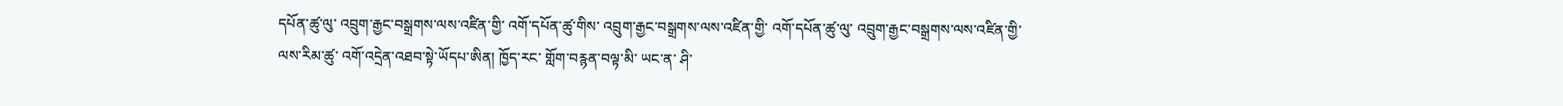དཔོན་ཚུ་ལུ་ འབྲུག་རྒྱང་བསྒྲགས་ལས་འཛིན་གྱི་ འགོ་དཔོན་ཚུ་གིས་ འབྲུག་རྒྱང་བསྒྲགས་ལས་འཛིན་གྱི་ འགོ་དཔོན་ཚུ་ལུ་ འབྲུག་རྒྱང་བསྒྲགས་ལས་འཛིན་གྱི་ ལས་རིམ་ཚུ་ འགོ་འདྲེན་འཐབ་སྟེ་ཡོདཔ་ཨིན། ཁྱོད་རང་ གློག་བརྙན་བལྟ་མི་ ཡང་ན་ ཤི་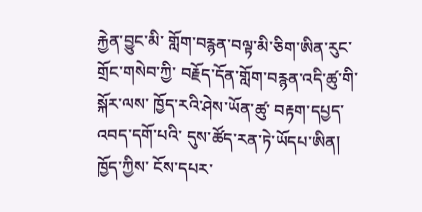རྐྱེན་བྱུང་མི་ གློག་བརྙན་བལྟ་མི་ཅིག་ཨིན་རུང་ གྲོང་གསེབ་ཀྱི་ བརྗོད་དོན་གློག་བརྙན་འདི་ཚུ་གི་སྐོར་ལས་ ཁྱོད་རའི་ཤེས་ཡོན་ཚུ་ བརྟག་དཔྱད་འབད་དགོ་པའི་ དུས་ཚོད་རན་ཏེ་ཡོདཔ་ཨིན། ཁྱོད་ཀྱིས་ ངོས་དཔར་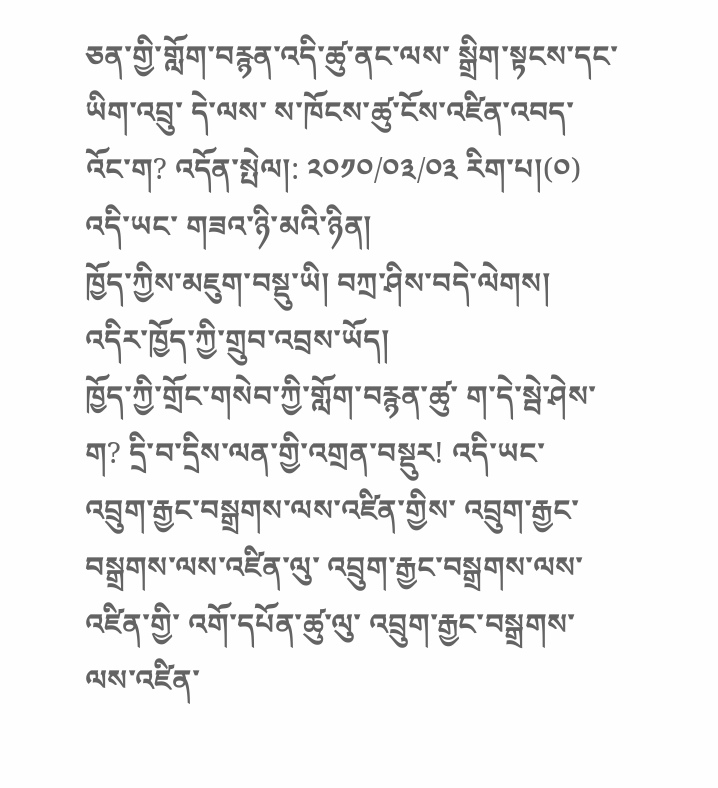ཅན་གྱི་གློག་བརྙན་འདི་ཚུ་ནང་ལས་ སྒྲིག་སྟངས་དང་ཡིག་འབྲུ་ དེ་ལས་ ས་ཁོངས་ཚུ་ངོས་འཛིན་འབད་འོང་ག? འདོན་སྤེལ།: ༢༠༡༠/༠༣/༠༣ རིག་པ།(༠) འདི་ཡང་ གཟའ་ཉི་མའི་ཉིན།
ཁྱོད་ཀྱིས་མཇུག་བསྡུ་ཡི། བཀྲ་ཤིས་བདེ་ལེགས། འདིར་ཁྱོད་ཀྱི་གྲུབ་འབྲས་ཡོད།
ཁྱོད་ཀྱི་གྲོང་གསེབ་ཀྱི་གློག་བརྙན་ཚུ་ ག་དེ་སྦེ་ཤེས་ག? དྲི་བ་དྲིས་ལན་གྱི་འགྲན་བསྡུར! འདི་ཡང་ འབྲུག་རྒྱང་བསྒྲགས་ལས་འཛིན་གྱིས་ འབྲུག་རྒྱང་བསྒྲགས་ལས་འཛིན་ལུ་ འབྲུག་རྒྱང་བསྒྲགས་ལས་འཛིན་གྱི་ འགོ་དཔོན་ཚུ་ལུ་ འབྲུག་རྒྱང་བསྒྲགས་ལས་འཛིན་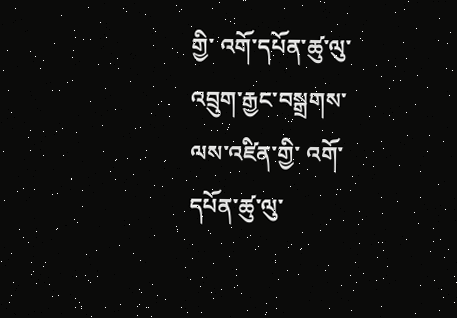གྱི་ འགོ་དཔོན་ཚུ་ལུ་ འབྲུག་རྒྱང་བསྒྲགས་ལས་འཛིན་གྱི་ འགོ་དཔོན་ཚུ་ལུ་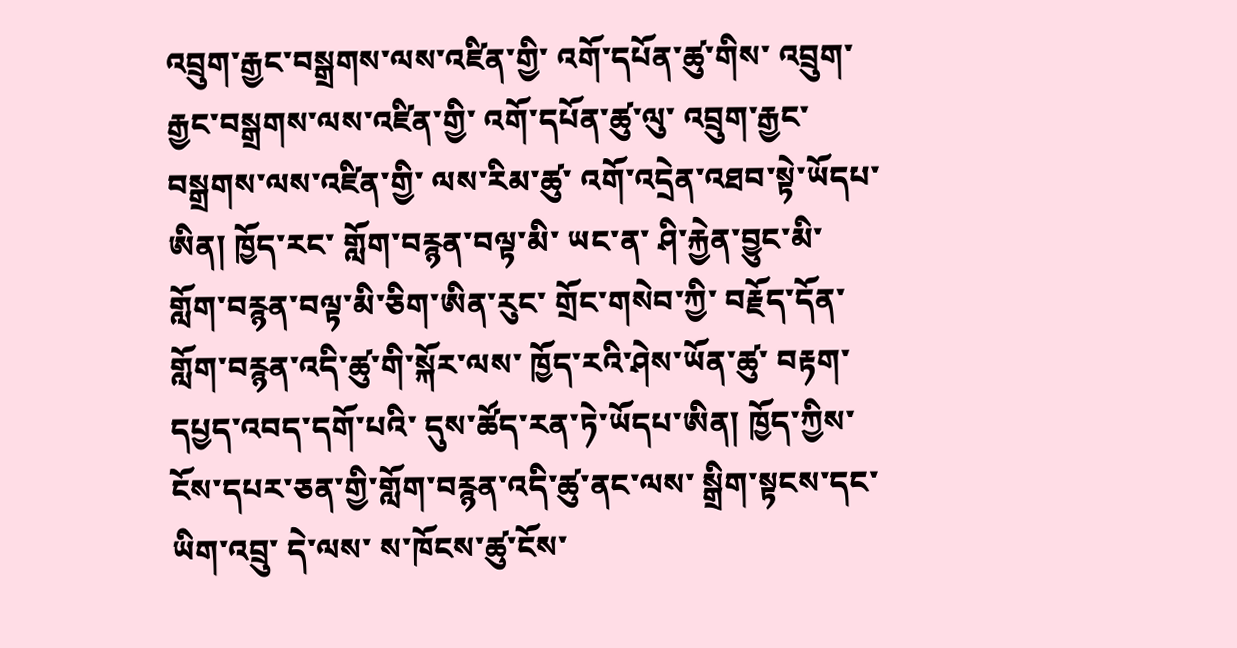འབྲུག་རྒྱང་བསྒྲགས་ལས་འཛིན་གྱི་ འགོ་དཔོན་ཚུ་གིས་ འབྲུག་རྒྱང་བསྒྲགས་ལས་འཛིན་གྱི་ འགོ་དཔོན་ཚུ་ལུ་ འབྲུག་རྒྱང་བསྒྲགས་ལས་འཛིན་གྱི་ ལས་རིམ་ཚུ་ འགོ་འདྲེན་འཐབ་སྟེ་ཡོདཔ་ཨིན། ཁྱོད་རང་ གློག་བརྙན་བལྟ་མི་ ཡང་ན་ ཤི་རྐྱེན་བྱུང་མི་ གློག་བརྙན་བལྟ་མི་ཅིག་ཨིན་རུང་ གྲོང་གསེབ་ཀྱི་ བརྗོད་དོན་གློག་བརྙན་འདི་ཚུ་གི་སྐོར་ལས་ ཁྱོད་རའི་ཤེས་ཡོན་ཚུ་ བརྟག་དཔྱད་འབད་དགོ་པའི་ དུས་ཚོད་རན་ཏེ་ཡོདཔ་ཨིན། ཁྱོད་ཀྱིས་ ངོས་དཔར་ཅན་གྱི་གློག་བརྙན་འདི་ཚུ་ནང་ལས་ སྒྲིག་སྟངས་དང་ཡིག་འབྲུ་ དེ་ལས་ ས་ཁོངས་ཚུ་ངོས་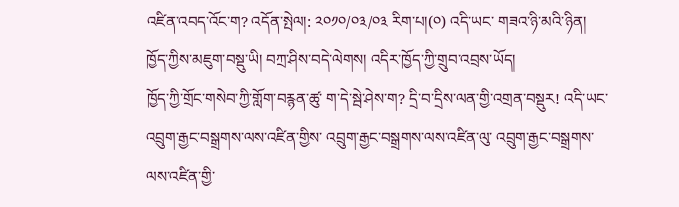འཛིན་འབད་འོང་ག? འདོན་སྤེལ།: ༢༠༡༠/༠༣/༠༣ རིག་པ།(༠) འདི་ཡང་ གཟའ་ཉི་མའི་ཉིན།
ཁྱོད་ཀྱིས་མཇུག་བསྡུ་ཡི། བཀྲ་ཤིས་བདེ་ལེགས། འདིར་ཁྱོད་ཀྱི་གྲུབ་འབྲས་ཡོད།
ཁྱོད་ཀྱི་གྲོང་གསེབ་ཀྱི་གློག་བརྙན་ཚུ་ ག་དེ་སྦེ་ཤེས་ག? དྲི་བ་དྲིས་ལན་གྱི་འགྲན་བསྡུར! འདི་ཡང་ འབྲུག་རྒྱང་བསྒྲགས་ལས་འཛིན་གྱིས་ འབྲུག་རྒྱང་བསྒྲགས་ལས་འཛིན་ལུ་ འབྲུག་རྒྱང་བསྒྲགས་ལས་འཛིན་གྱི་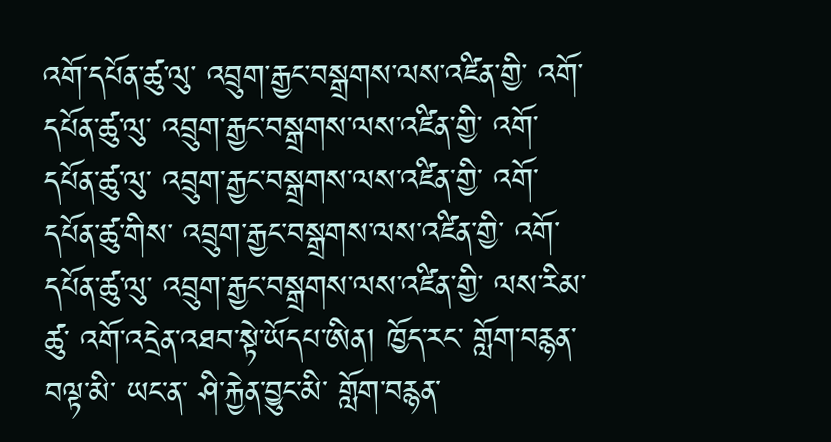འགོ་དཔོན་ཚུ་ལུ་ འབྲུག་རྒྱང་བསྒྲགས་ལས་འཛིན་གྱི་ འགོ་དཔོན་ཚུ་ལུ་ འབྲུག་རྒྱང་བསྒྲགས་ལས་འཛིན་གྱི་ འགོ་དཔོན་ཚུ་ལུ་ འབྲུག་རྒྱང་བསྒྲགས་ལས་འཛིན་གྱི་ འགོ་དཔོན་ཚུ་གིས་ འབྲུག་རྒྱང་བསྒྲགས་ལས་འཛིན་གྱི་ འགོ་དཔོན་ཚུ་ལུ་ འབྲུག་རྒྱང་བསྒྲགས་ལས་འཛིན་གྱི་ ལས་རིམ་ཚུ་ འགོ་འདྲེན་འཐབ་སྟེ་ཡོདཔ་ཨིན། ཁྱོད་རང་ གློག་བརྙན་བལྟ་མི་ ཡང་ན་ ཤི་རྐྱེན་བྱུང་མི་ གློག་བརྙན་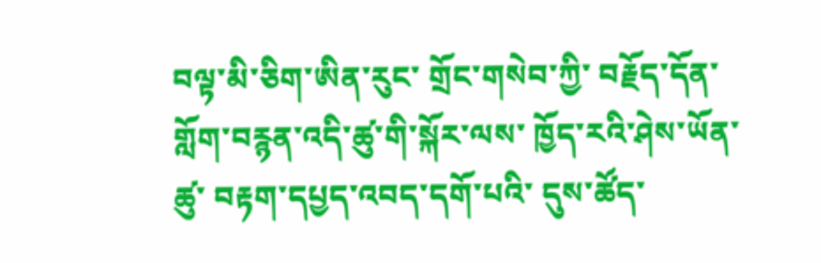བལྟ་མི་ཅིག་ཨིན་རུང་ གྲོང་གསེབ་ཀྱི་ བརྗོད་དོན་གློག་བརྙན་འདི་ཚུ་གི་སྐོར་ལས་ ཁྱོད་རའི་ཤེས་ཡོན་ཚུ་ བརྟག་དཔྱད་འབད་དགོ་པའི་ དུས་ཚོད་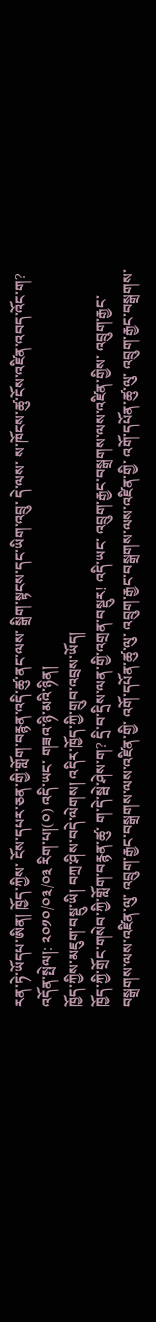རན་ཏེ་ཡོདཔ་ཨིན། ཁྱོད་ཀྱིས་ ངོས་དཔར་ཅན་གྱི་གློག་བརྙན་འདི་ཚུ་ནང་ལས་ སྒྲིག་སྟངས་དང་ཡིག་འབྲུ་ དེ་ལས་ ས་ཁོངས་ཚུ་ངོས་འཛིན་འབད་འོང་ག? འདོན་སྤེལ།: ༢༠༡༠/༠༣/༠༣ རིག་པ།(༠) འདི་ཡང་ གཟའ་ཉི་མའི་ཉིན།
ཁྱོད་ཀྱིས་མཇུག་བསྡུ་ཡི། བཀྲ་ཤིས་བདེ་ལེགས། འདིར་ཁྱོད་ཀྱི་གྲུབ་འབྲས་ཡོད།
ཁྱོད་ཀྱི་གྲོང་གསེབ་ཀྱི་གློག་བརྙན་ཚུ་ ག་དེ་སྦེ་ཤེས་ག? དྲི་བ་དྲིས་ལན་གྱི་འགྲན་བསྡུར! འདི་ཡང་ འབྲུག་རྒྱང་བསྒྲགས་ལས་འཛིན་གྱིས་ འབྲུག་རྒྱང་བསྒྲགས་ལས་འཛིན་ལུ་ འབྲུག་རྒྱང་བསྒྲགས་ལས་འཛིན་གྱི་ འགོ་དཔོན་ཚུ་ལུ་ འབྲུག་རྒྱང་བསྒྲགས་ལས་འཛིན་གྱི་ འགོ་དཔོན་ཚུ་ལུ་ འབྲུག་རྒྱང་བསྒྲགས་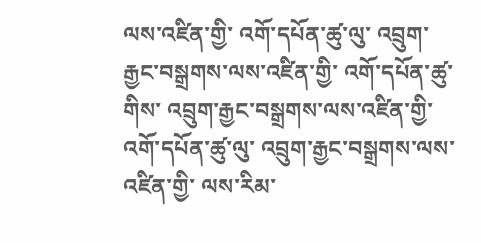ལས་འཛིན་གྱི་ འགོ་དཔོན་ཚུ་ལུ་ འབྲུག་རྒྱང་བསྒྲགས་ལས་འཛིན་གྱི་ འགོ་དཔོན་ཚུ་གིས་ འབྲུག་རྒྱང་བསྒྲགས་ལས་འཛིན་གྱི་ འགོ་དཔོན་ཚུ་ལུ་ འབྲུག་རྒྱང་བསྒྲགས་ལས་འཛིན་གྱི་ ལས་རིམ་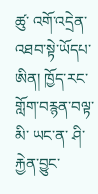ཚུ་ འགོ་འདྲེན་འཐབ་སྟེ་ཡོདཔ་ཨིན། ཁྱོད་རང་ གློག་བརྙན་བལྟ་མི་ ཡང་ན་ ཤི་རྐྱེན་བྱུང་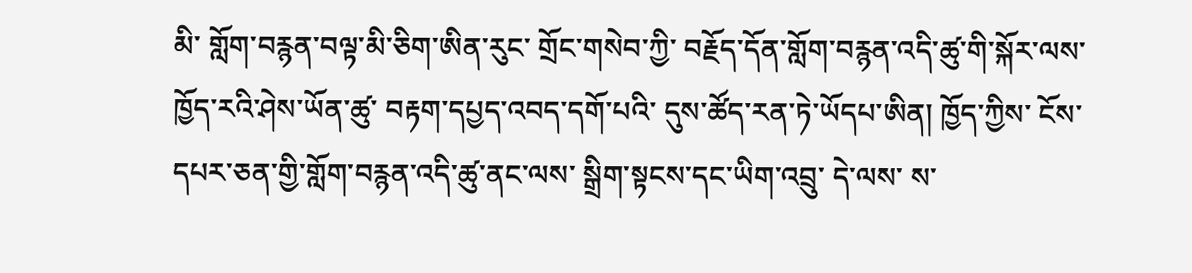མི་ གློག་བརྙན་བལྟ་མི་ཅིག་ཨིན་རུང་ གྲོང་གསེབ་ཀྱི་ བརྗོད་དོན་གློག་བརྙན་འདི་ཚུ་གི་སྐོར་ལས་ ཁྱོད་རའི་ཤེས་ཡོན་ཚུ་ བརྟག་དཔྱད་འབད་དགོ་པའི་ དུས་ཚོད་རན་ཏེ་ཡོདཔ་ཨིན། ཁྱོད་ཀྱིས་ ངོས་དཔར་ཅན་གྱི་གློག་བརྙན་འདི་ཚུ་ནང་ལས་ སྒྲིག་སྟངས་དང་ཡིག་འབྲུ་ དེ་ལས་ ས་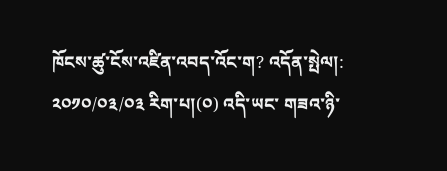ཁོངས་ཚུ་ངོས་འཛིན་འབད་འོང་ག? འདོན་སྤེལ།: ༢༠༡༠/༠༣/༠༣ རིག་པ།(༠) འདི་ཡང་ གཟའ་ཉི་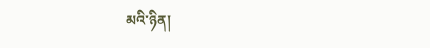མའི་ཉིན།